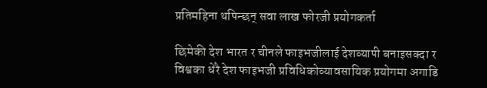प्रतिमहिना थपिन्छन् सवा लाख फोरजी प्रयोगकर्ता

छिमेकी देश भारत र चीनले फाइभजीलाई देशव्यापी बनाइसक्दा र विश्वका धेरै देश फाइभजी प्रविधिकोव्यावसायिक प्रयोगमा अगाडि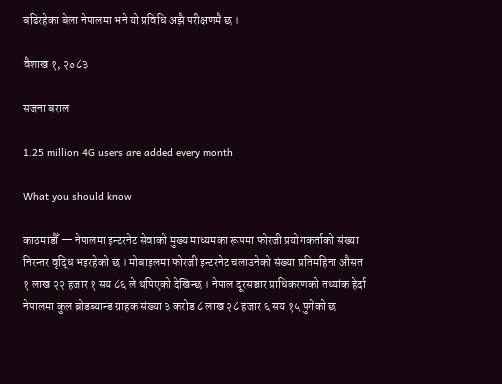बढिरहेका बेला नेपालमा भने यो प्रविधि अझै परीक्षणमै छ ।

वैशाख १, २०८३

सजना बराल

1.25 million 4G users are added every month

What you should know

काठमाडौँ — नेपालमा इन्टरनेट सेवाको मुख्य माध्यमका रूपमा फोरजी प्रयोगकर्ताको संख्या निरन्तर वृद्धि भइरहेको छ । मोबाइलमा फोरजी इन्टरनेट चलाउनेको संख्या प्रतिमहिना औसत १ लाख २२ हजार १ सय ८६ ले थपिएको देखिन्छ । नेपाल दूरसञ्चार प्राधिकरणको तथ्यांक हेर्दा नेपालमा कुल ब्रोडब्यान्ड ग्राहक संख्या ३ करोड ८ लाख २८ हजार ६ सय १५ पुगेको छ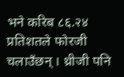भने करिब ८६.२४ प्रतिशतले फोरजी चलाउँछन् । थ्रीजी पनि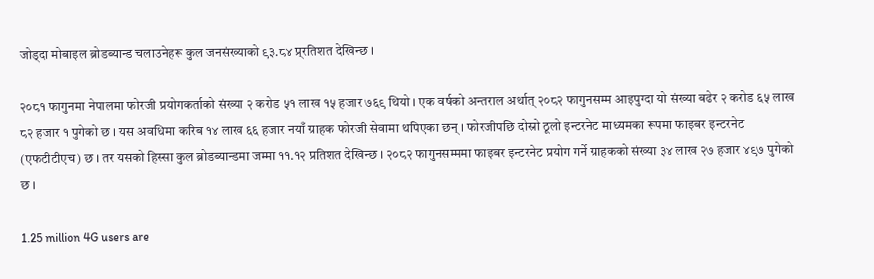जोड्दा मोबाइल ब्रोडब्यान्ड चलाउनेहरू कुल जनसंख्याको ९३.८४ प्र्रतिशत देखिन्छ ।

२०८१ फागुनमा नेपालमा फोरजी प्रयोगकर्ताको संख्या २ करोड ५१ लाख १५ हजार ७६९ थियो । एक वर्षको अन्तराल अर्थात् २०८२ फागुनसम्म आइपुग्दा यो संख्या बढेर २ करोड ६५ लाख ८२ हजार १ पुगेको छ । यस अवधिमा करिब १४ लाख ६६ हजार नयाँ ग्राहक फोरजी सेवामा थपिएका छन् । फोरजीपछि दोस्रो ठूलो इन्टरनेट माध्यमका रूपमा फाइबर इन्टरनेट (एफटीटीएच) छ । तर यसको हिस्सा कुल ब्रोडब्यान्डमा जम्मा ११.१२ प्रतिशत देखिन्छ । २०८२ फागुनसम्ममा फाइबर इन्टरनेट प्रयोग गर्ने ग्राहकको संख्या ३४ लाख २७ हजार ४९७ पुगेको छ ।

1.25 million 4G users are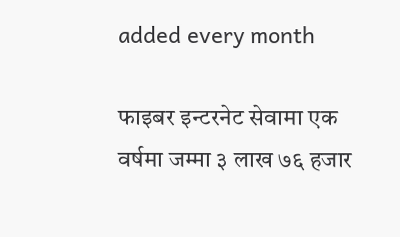added every month

फाइबर इन्टरनेट सेवामा एक वर्षमा जम्मा ३ लाख ७६ हजार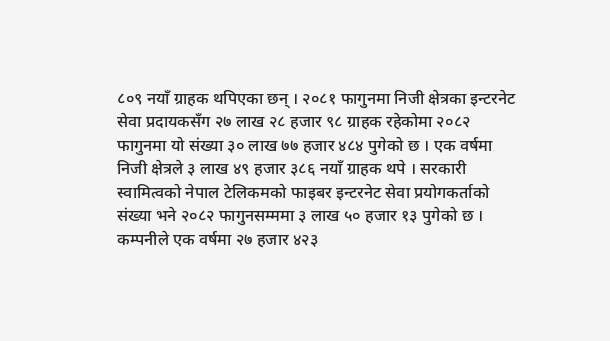८०९ नयाँ ग्राहक थपिएका छन् । २०८१ फागुनमा निजी क्षेत्रका इन्टरनेट सेवा प्रदायकसँग २७ लाख २८ हजार ९८ ग्राहक रहेकोमा २०८२ फागुनमा यो संख्या ३० लाख ७७ हजार ४८४ पुगेको छ । एक वर्षमा निजी क्षेत्रले ३ लाख ४९ हजार ३८६ नयाँ ग्राहक थपे । सरकारी स्वामित्वको नेपाल टेलिकमको फाइबर इन्टरनेट सेवा प्रयोगकर्ताको संख्या भने २०८२ फागुनसम्ममा ३ लाख ५० हजार १३ पुगेको छ । कम्पनीले एक वर्षमा २७ हजार ४२३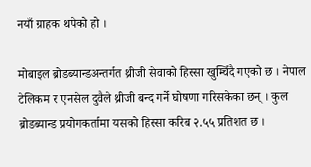नयाँ ग्राहक थपेको हो ।

मोबाइल ब्रोडब्यान्डअन्तर्गत थ्रीजी सेवाको हिस्सा खुम्चिँदै गएको छ । नेपाल टेलिकम र एनसेल दुवैले थ्रीजी बन्द गर्ने घोषणा गरिसकेका छन् । कुल ब्रोडब्यान्ड प्रयोगकर्तामा यसको हिस्सा करिब २.५५ प्रतिशत छ ।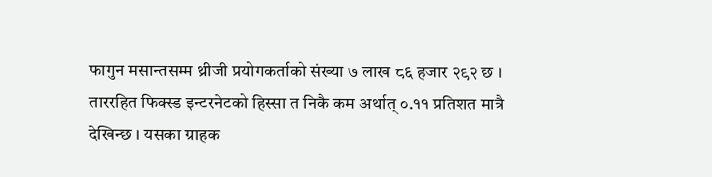फागुन मसान्तसम्म थ्रीजी प्रयोगकर्ताको संख्या ७ लाख ८६ हजार २९२ छ । ताररहित फिक्स्ड इन्टरनेटको हिस्सा त निकै कम अर्थात् ०.११ प्रतिशत मात्रै देखिन्छ । यसका ग्राहक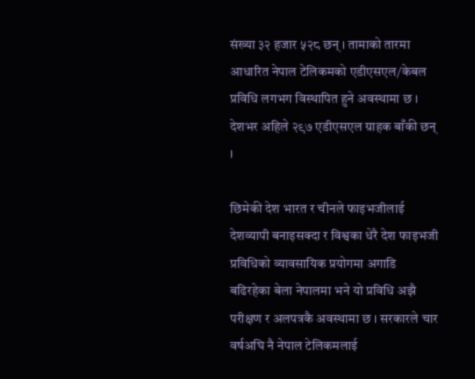संख्या ३२ हजार ५२८ छन् । तामाको तारमा आधारित नेपाल टेलिकमको एडीएसएल/केबल प्रविधि लगभग विस्थापित हुने अवस्थामा छ । देशभर अहिले २९७ एडीएसएल ग्राहक बाँकी छन् ।

छिमेकी देश भारत र चीनले फाइभजीलाई देशव्यापी बनाइसक्दा र विश्वका धेरै देश फाइभजी प्रविधिको व्यावसायिक प्रयोगमा अगाडि बढिरहेका बेला नेपालमा भने यो प्रविधि अझै परीक्षण र अलपत्रकै अवस्थामा छ । सरकारले ‍‍चार वर्षअघि नै नेपाल टेलिकमलाई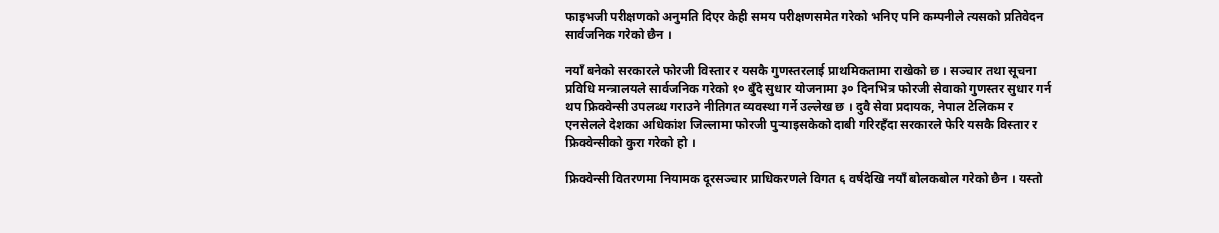फाइभजी परीक्षणको अनुमति दिएर केही समय परीक्षणसमेत गरेको भनिए पनि कम्पनीले त्यसको प्रतिवेदन सार्वजनिक गरेको छैन ।

नयाँ बनेको सरकारले फोरजी विस्तार र यसकै गुणस्तरलाई प्राथमिकतामा राखेको छ । सञ्चार तथा सूचना प्रविधि मन्त्रालयले सार्वजनिक गरेको १० बुँदे सुधार योजनामा ३० दिनभित्र फोरजी सेवाको गुणस्तर सुधार गर्न थप फ्रिक्वेन्सी उपलब्ध गराउने नीतिगत व्यवस्था गर्ने उल्लेख छ । दुवै सेवा प्रदायक, नेपाल टेलिकम र एनसेलले देशका अधिकांश जिल्लामा फोरजी पुर्‍याइसकेको दाबी गरिरहँदा सरकारले फेरि यसकै विस्तार र फ्रिक्वेन्सीको कुरा गरेको हो ।

फ्रिक्वेन्सी वितरणमा नियामक दूरसञ्चार प्राधिकरणले विगत ६ वर्षदेखि नयाँ बोलकबोल गरेको छैन । यस्तो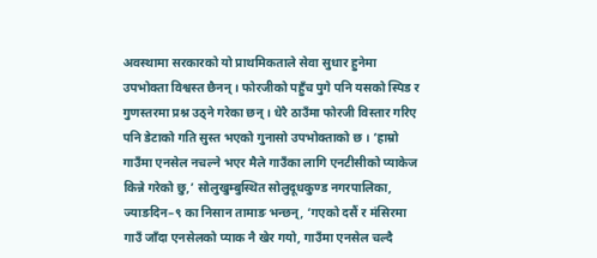अवस्थामा सरकारको यो प्राथमिकताले सेवा सुधार हुनेमा उपभोक्ता विश्वस्त छैनन् । फोरजीको पहुँच पुगे पनि यसको स्पिड र गुणस्तरमा प्रश्न उठ्ने गरेका छन् । धेरै ठाउँमा फोरजी विस्तार गरिए पनि डेटाको गति सुस्त भएको गुनासो उपभोक्ताको छ । ‘हाम्रो गाउँमा एनसेल नचल्ने भएर मैले गाउँका लागि एनटीसीको प्याकेज किन्ने गरेको छु,’ सोलुखुम्बुस्थित सोलुदूधकुण्ड नगरपालिका, ज्याङदिन–९ का निसान तामाङ भन्छन्, ‘गएको दसैं र मंसिरमा गाउँ जाँदा एनसेलको प्याक नै खेर गयो, गाउँमा एनसेल चल्दै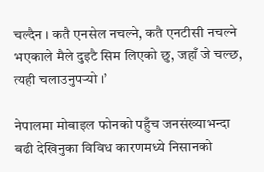चल्दैन । कतै एनसेल नचल्ने, कतै एनटीसी नचल्ने भएकाले मैले दुइटै सिम लिएको छु, जहाँ जे चल्छ, त्यही चलाउनुपर्‍यो ।’

नेपालमा मोबाइल फोनको पहुँच जनसंख्याभन्दा बढी देखिनुका विविध कारणमध्ये निसानको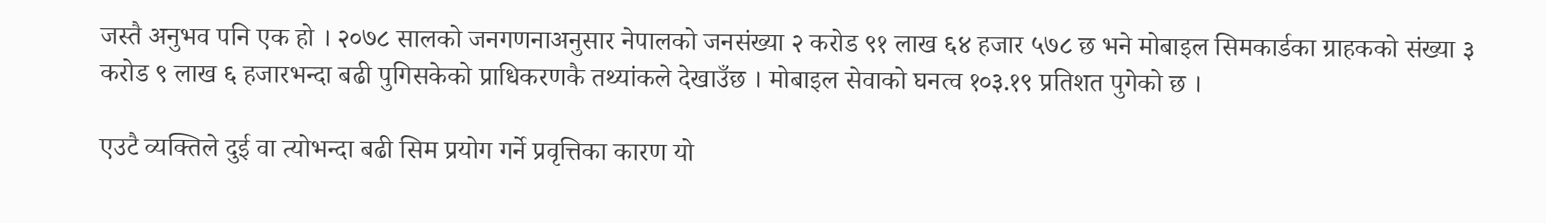जस्तै अनुभव पनि एक हो । २०७८ सालको जनगणनाअनुसार नेपालको जनसंख्या २ करोड ९१ लाख ६४ हजार ५७८ छ भने मोबाइल सिमकार्डका ग्राहकको संख्या ३ करोड ९ लाख ६ हजारभन्दा बढी पुगिसकेको प्राधिकरणकै तथ्यांकले देखाउँछ । मोबाइल सेवाको घनत्व १०३.१९ प्रतिशत पुगेको छ ।

एउटै व्यक्तिले दुई वा त्योभन्दा बढी सिम प्रयोग गर्ने प्रवृत्तिका कारण यो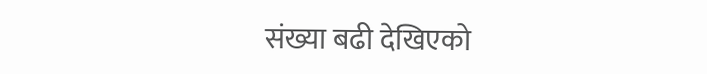संख्या बढी देखिएको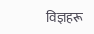विज्ञहरू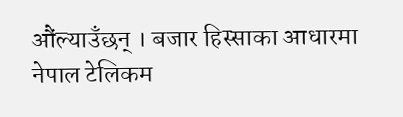औंल्याउँछन् । बजार हिस्साका आधारमा नेपाल टेलिकम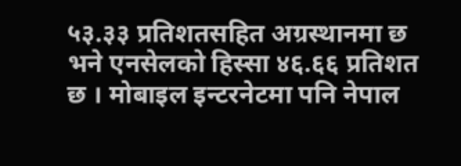५३.३३ प्रतिशतसहित अग्रस्थानमा छ भने एनसेलको हिस्सा ४६.६६ प्रतिशत छ । मोबाइल इन्टरनेटमा पनि नेपाल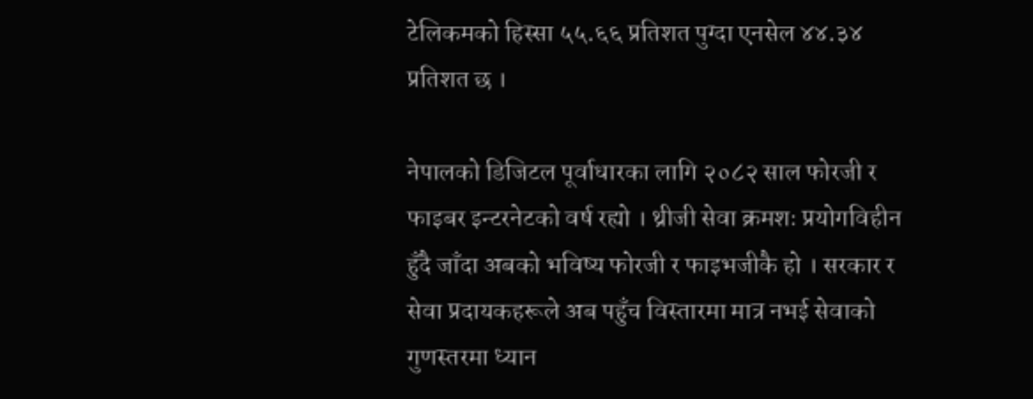टेलिकमको हिस्सा ५५.६६ प्रतिशत पुग्दा एनसेल ४४.३४ प्रतिशत छ ।

नेपालको डिजिटल पूर्वाधारका लागि २०८२ साल फोरजी र फाइबर इन्टरनेटको वर्ष रह्यो । थ्रीजी सेवा क्रमशः प्रयोगविहीन हुँदै जाँदा अबको भविष्य फोरजी र फाइभजीकै हो । सरकार र सेवा प्रदायकहरूले अब पहुँच विस्तारमा मात्र नभई सेवाको गुणस्तरमा ध्यान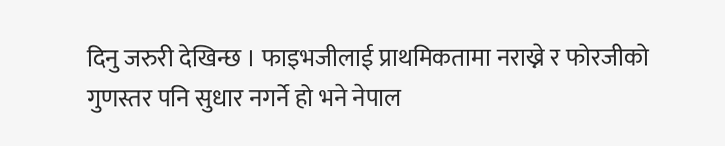दिनु जरुरी देखिन्छ । फाइभजीलाई प्राथमिकतामा नराख्ने र फोरजीको गुणस्तर पनि सुधार नगर्ने हो भने नेपाल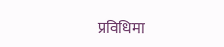प्रविधिमा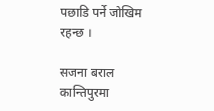पछाडि पर्ने जोखिम रहन्छ ।

सजना बराल कान्तिपुरमा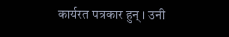कार्यरत पत्रकार हुन् । उनी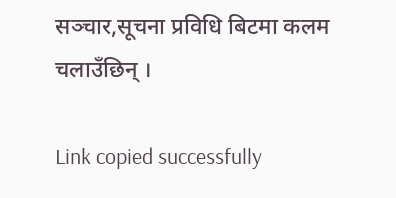सञ्चार,सूचना प्रविधि बिटमा कलम चलाउँछिन् ।

Link copied successfully